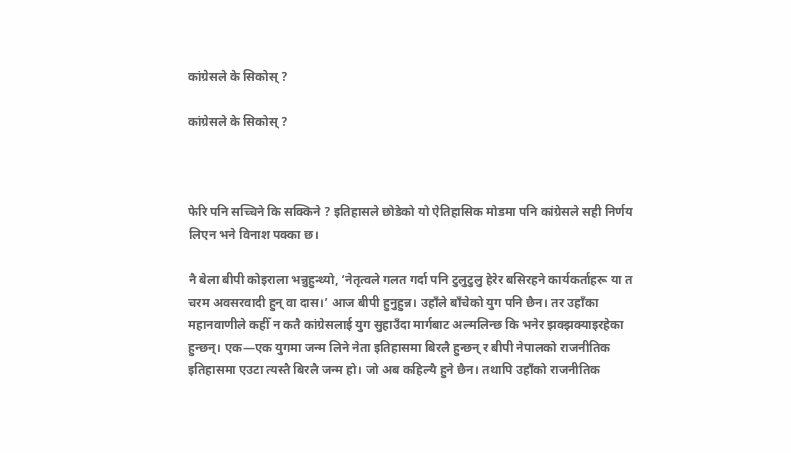कांग्रेसले के सिकोस् ?

कांग्रेसले के सिकोस् ?



फेरि पनि सच्चिने कि सक्किने ? इतिहासले छोडेको यो ऐतिहासिक मोडमा पनि कांग्रेसले सही निर्णय लिएन भने विनाश पक्का छ।

नै बेला बीपी कोइराला भन्नुहुन्थ्यो, ‘नेतृत्वले गलत गर्दा पनि टुलुटुलु हेरेर बसिरहने कार्यकर्ताहरू या त चरम अवसरवादी हुन् वा दास।’ आज बीपी हुनुहुन्न। उहाँले बाँचेको युग पनि छैन। तर उहाँका महानवाणीले कहीँ न कतै कांग्रेसलाई युग सुहाउँदा मार्गबाट अल्मलिन्छ कि भनेर झक्झक्याइरहेका हुन्छन्। एक—एक युगमा जन्म लिने नेता इतिहासमा बिरलै हुन्छन् र बीपी नेपालको राजनीतिक इतिहासमा एउटा त्यस्तै बिरलै जन्म हो। जो अब कहिल्यै हुने छैन। तथापि उहाँको राजनीतिक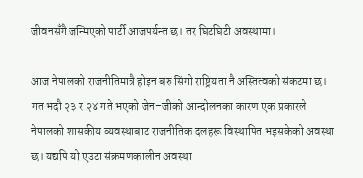जीवनसँगै जन्मिएको पार्टी आजपर्यन्त छ। तर घिटघिटी अवस्थामा।

आज नेपालको राजनीतिमात्रै होइन बरु सिंगो राष्ट्रियता नै अस्तित्वको संकटमा छ। गत भदौ २३ र २४ गते भएको जेन–जीको आन्दोलनका कारण एक प्रकारले नेपालको शासकीय व्यवस्थाबाट राजनीतिक दलहरू विस्थापित भइसकेको अवस्था छ। यद्यपि यो एउटा संक्रमणकालीन अवस्था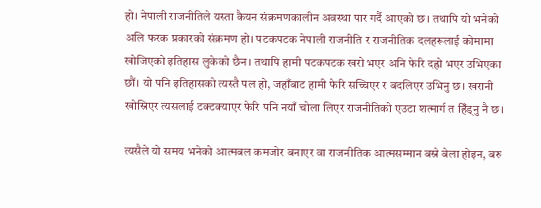हो। नेपाली राजनीतिले यस्ता कैयन संक्रमणकालीन अवस्था पार गर्दै आएको छ। तथापि यो भनेको अलि फरक प्रकारको संक्रमण हो। पटकपटक नेपाली राजनीति र राजनीतिक दलहरूलाई कोमामा खोजिएको इतिहास लुकेको छैन। तथापि हामी पटकपटक खरो भएर अनि फेरि दह्रो भएर उभिएका छौं। यो पनि इतिहासको त्यस्तै पल हो, जहाँबाट हामी फेरि सच्चिएर र बदलिएर उभिनु छ। खरानी खोस्रिएर त्यसलाई टक्टक्याएर फेरि पनि नयाँ चोला लिएर राजनीतिको एउटा शत्मार्ग त हिँड्नु नै छ।

त्यसैले यो समय भनेको आत्मबल कमजोर बनाएर वा राजनीतिक आत्मसम्मान बस्ने बेला होइन, बरु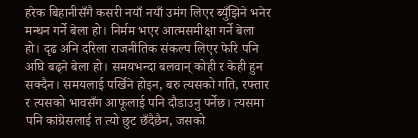हरेक बिहानीसँगै कसरी नयाँ नयाँ उमंग लिएर ब्युँझिने भनेर मन्थन गर्ने बेला हो। निर्मम भएर आत्मसमीक्षा गर्ने बेला हो। दृढ अनि दरिला राजनीतिक संकल्प लिएर फेरि पनि अघि बढ्ने बेला हो। समयभन्दा बलवान् कोही र केही हुन सक्दैन। समयलाई पर्खिने होइन, बरु त्यसको गति, रफ्तार र त्यसको भावसँग आफूलाई पनि दौडाउनु पर्नेछ। त्यसमा पनि कांग्रेसलाई त त्यो छुट छँदैछैन, जसको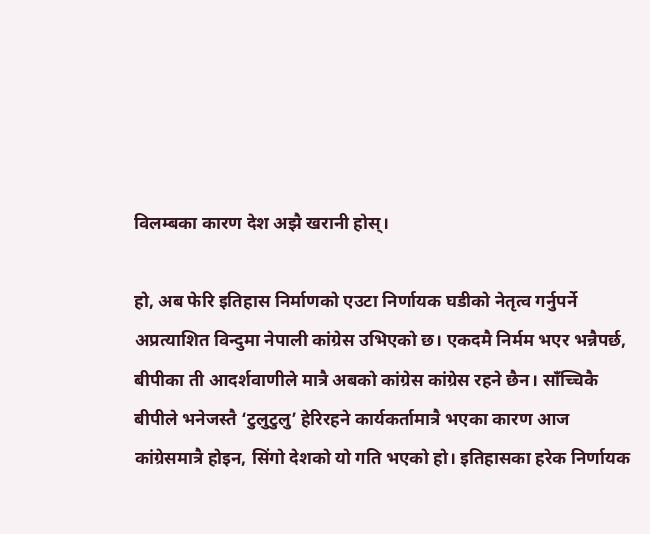विलम्बका कारण देश अझै खरानी होस्।

हो, अब फेरि इतिहास निर्माणको एउटा निर्णायक घडीको नेतृत्व गर्नुपर्ने अप्रत्याशित विन्दुमा नेपाली कांग्रेस उभिएको छ। एकदमै निर्मम भएर भन्नैपर्छ, बीपीका ती आदर्शवाणीले मात्रै अबको कांग्रेस कांग्रेस रहने छैन। साँच्चिकै बीपीले भनेजस्तै ‘टुलुटुलु’ हेरिरहने कार्यकर्तामात्रै भएका कारण आज कांग्रेसमात्रै होइन, सिंगो देशको यो गति भएको हो। इतिहासका हरेक निर्णायक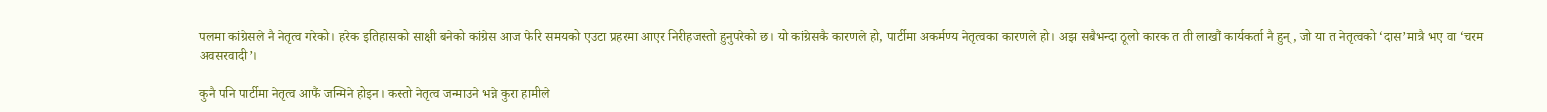पलमा कांग्रेसले नै नेतृत्व गरेको। हरेक इतिहासको साक्षी बनेको कांग्रेस आज फेरि समयको एउटा प्रहरमा आएर निरीहजस्तो हुनुपरेको छ। यो कांग्रेसकै कारणले हो, पार्टीमा अकर्मण्य नेतृत्वका कारणले हो। अझ सबैभन्दा ठूलो कारक त ती लाखौं कार्यकर्ता नै हुन्, जो या त नेतृत्वको ‘दास’मात्रै भए वा ‘चरम अवसरवादी’।

कुनै पनि पार्टीमा नेतृत्व आफैं जन्मिने होइन। कस्तो नेतृत्व जन्माउने भन्ने कुरा हामीले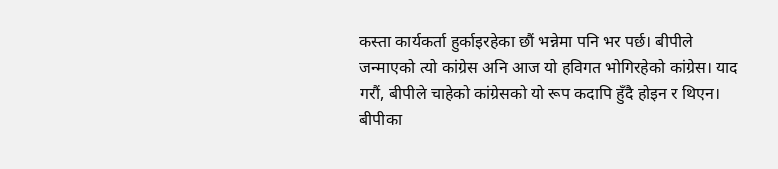कस्ता कार्यकर्ता हुर्काइरहेका छौं भन्नेमा पनि भर पर्छ। बीपीले जन्माएको त्यो कांग्रेस अनि आज यो हविगत भोगिरहेको कांग्रेस। याद गरौं, बीपीले चाहेको कांग्रेसको यो रूप कदापि हुँदै होइन र थिएन। बीपीका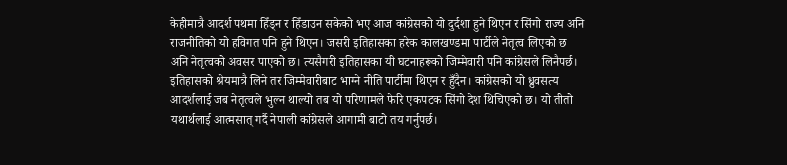केहीमात्रै आदर्श पथमा हिँड्न र हिँडाउन सकेको भए आज कांग्रेसको यो दुर्दशा हुने थिएन र सिंगो राज्य अनि राजनीतिको यो हविगत पनि हुने थिएन। जसरी इतिहासका हरेक कालखण्डमा पार्टीले नेतृत्व लिएको छ अनि नेतृत्वको अवसर पाएको छ। त्यसैगरी इतिहासका यी घटनाहरूको जिम्मेवारी पनि कांग्रेसले लिनैपर्छ। इतिहासको श्रेयमात्रै लिने तर जिम्मेवारीबाट भाग्ने नीति पार्टीमा थिएन र हुँदैन। कांग्रेसको यो ध्रुवसत्य आदर्शलाई जब नेतृत्वले भुल्न थाल्यो तब यो परिणामले फेरि एकपटक सिंगो देश थिचिएको छ। यो तीतो यथार्थलाई आत्मसात् गर्दै नेपाली कांग्रेसले आगामी बाटो तय गर्नुपर्छ।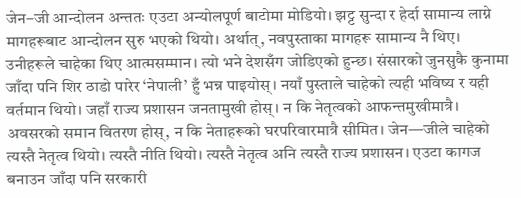जेन–जी आन्दोलन अन्ततः एउटा अन्योलपूर्ण बाटोमा मोडियो। झट्ट सुन्दा र हेर्दा सामान्य लाग्ने मागहरूबाट आन्दोलन सुरु भएको थियो। अर्थात्, नवपुस्ताका मागहरू सामान्य नै थिए। उनीहरूले चाहेका थिए आत्मसम्मान। त्यो भने देशसँग जोडिएको हुन्छ। संसारको जुनसुकै कुनामा जाँदा पनि शिर ठाडो पारेर ‘नेपाली’ हुँ भन्न पाइयोस्। नयाँ पुस्ताले चाहेको त्यही भविष्य र यही वर्तमान थियो। जहाँ राज्य प्रशासन जनतामुखी होस्। न कि नेतृत्वको आफन्तमुखीमात्रै। अवसरको समान वितरण होस्, न कि नेताहरूको घरपरिवारमात्रै सीमित। जेन—जीले चाहेको त्यस्तै नेतृत्व थियो। त्यस्तै नीति थियो। त्यस्तै नेतृत्व अनि त्यस्तै राज्य प्रशासन। एउटा कागज बनाउन जाँदा पनि सरकारी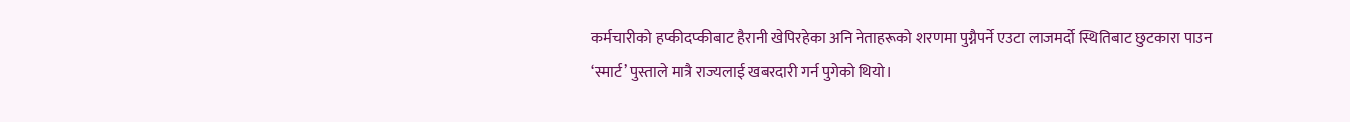कर्मचारीको हप्कीदप्कीबाट हैरानी खेपिरहेका अनि नेताहरूको शरणमा पुग्नैपर्ने एउटा लाजमर्दो स्थितिबाट छुटकारा पाउन ‘स्मार्ट’ पुस्ताले मात्रै राज्यलाई खबरदारी गर्न पुगेको थियो।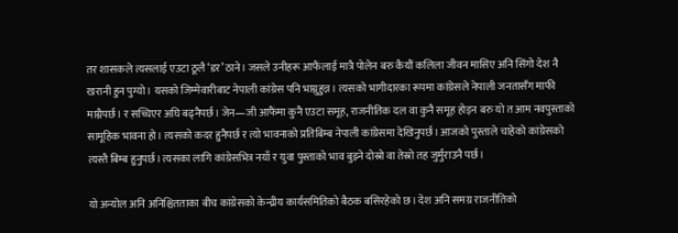तर शासकले त्यसलाई एउटा ठूलै ‘डर’ ठाने। जसले उनीहरू आफैंलाई मात्रै पोलेन बरु कैयौं कलिला जीवन मासिए अनि सिंगो देश नै खरानी हुन पुग्यो। यसको जिम्मेवारीबाट नेपाली कांग्रेस पनि भाग्नुहुन्न। त्यसको भागीदारका रूपमा कांग्रेसले नेपाली जनतासँग माफी माग्नैपर्छ। र सच्चिएर अघि बढ्नैपर्छ। जेन—जी आफैंमा कुनै एउटा समूह, राजनीतिक दल वा कुनै समूह होइन बरु यो त आम नवपुस्ताको सामूहिक भावना हो। त्यसको कदर हुनैपर्छ र त्यो भावनाको प्रतिबिम्ब नेपाली कांग्रेसमा देखिनुपर्छ। आजको पुस्ताले चाहेको कांग्रेसको त्यस्तै बिम्ब हुनुपर्छ। त्यसका लागि कांग्रेसभित्र नयाँ र युवा पुस्ताको भाव बुझ्ने दोस्रो वा तेस्रो तह जुर्मुराउनै पर्छ।

यो अन्योल अनि अनिश्चितताका बीच कांग्रेसको केन्द्रीय कार्यसमितिको बैठक बसिरहेको छ। देश अनि समग्र राजनीतिको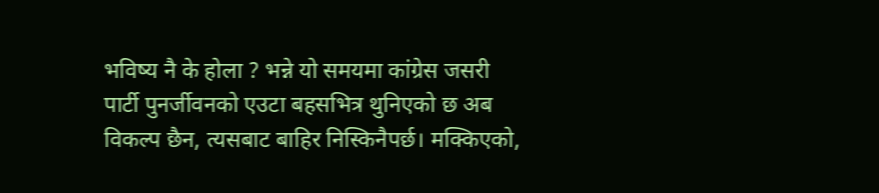भविष्य नै के होला ? भन्ने यो समयमा कांग्रेस जसरी पार्टी पुनर्जीवनको एउटा बहसभित्र थुनिएको छ अब विकल्प छैन, त्यसबाट बाहिर निस्किनैपर्छ। मक्किएको,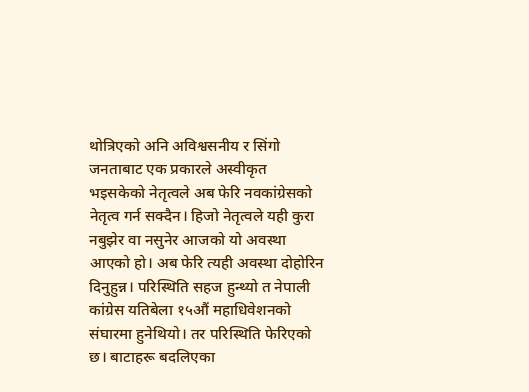थोत्रिएको अनि अविश्वसनीय र सिंगो जनताबाट एक प्रकारले अस्वीकृत भइसकेको नेतृत्वले अब फेरि नवकांग्रेसको नेतृत्व गर्न सक्दैन। हिजो नेतृत्वले यही कुरा नबुझेर वा नसुनेर आजको यो अवस्था आएको हो। अब फेरि त्यही अवस्था दोहोरिन दिनुहुन्न। परिस्थिति सहज हुन्थ्यो त नेपाली कांग्रेस यतिबेला १५औं महाधिवेशनको संघारमा हुनेथियो। तर परिस्थिति फेरिएको छ। बाटाहरू बदलिएका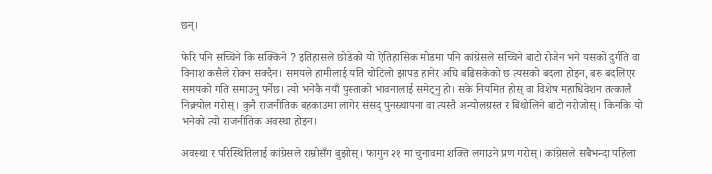छन्।

फेरि पनि सच्चिने कि सक्किने ? इतिहासले छोडेको यो ऐतिहासिक मोडमा पनि कांग्रेसले सच्चिने बाटो रोजेन भने यसको दुर्गति वा विनाश कसैले रोक्न सक्दैन। समयले हामीलाई यति चोटिलो झापड हानेर अघि बढिसकेको छ त्यसको बदला होइन, बरु बदलिएर समयको गति समाउनु पर्नेछ। त्यो भनेकै नयाँ पुस्ताको भावनालाई समेट्नु हो। सके नियमित होस् वा विशेष महाधिवेशन तत्कालै निक्र्योल गरोस्। कुनै राजनीतिक बहकाउमा लागेर संसद् पुनस्र्थापना वा त्यस्तै अन्योलग्रस्त र बिथोलिने बाटो नरोजोस्। किनकि यो भनेको त्यो राजनीतिक अवस्था होइन।

अवस्था र परिस्थितिलाई कांग्रेसले राम्रोसँग बुझोस्। फागुन २१ मा चुनावमा शक्ति लगाउने प्रण गरोस्। कांग्रेसले सबैभन्दा पहिला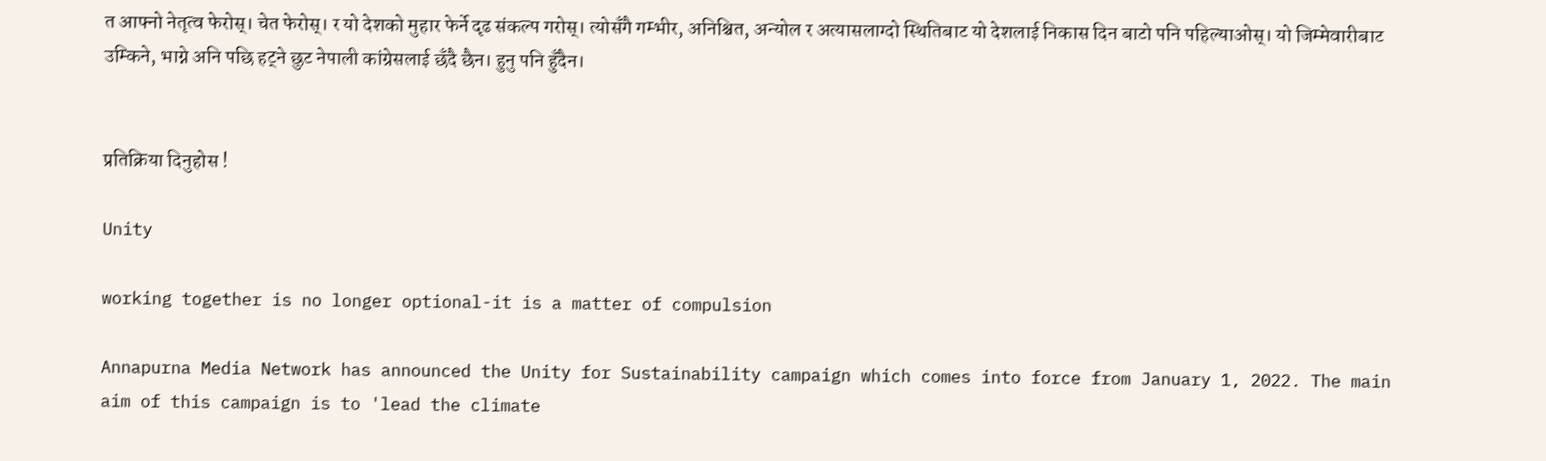त आफ्नो नेतृत्व फेरोस्। चेत फेरोस्। र यो देशको मुहार फेर्ने दृढ संकल्प गरोस्। त्योसँगै गम्भीर, अनिश्चित, अन्योल र अत्यासलाग्दो स्थितिबाट यो देशलाई निकास दिन बाटो पनि पहिल्याओस्। यो जिम्मेवारीबाट उम्किने, भाग्ने अनि पछि हट्ने छुट नेपाली कांग्रेसलाई छँदै छैन। हुनु पनि हुँदैन।


प्रतिक्रिया दिनुहोस !

Unity

working together is no longer optional-it is a matter of compulsion

Annapurna Media Network has announced the Unity for Sustainability campaign which comes into force from January 1, 2022. The main aim of this campaign is to 'lead the climate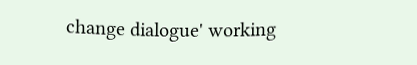change dialogue' working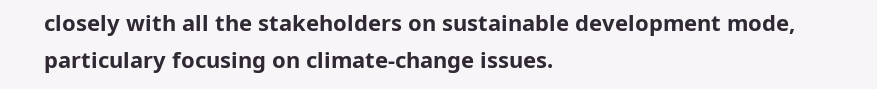closely with all the stakeholders on sustainable development mode, particulary focusing on climate-change issues.